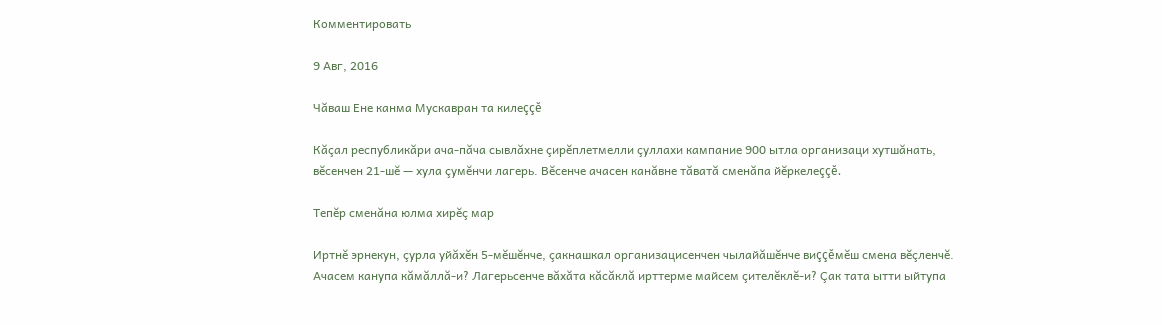Комментировать

9 Авг, 2016

Чăваш Ене канма Мускавран та килеççĕ

Кăçал республикăри ача-пăча сывлăхне çирĕплетмелли çуллахи кампание 900 ытла организаци хутшăнать, вĕсенчен 21-шĕ — хула çумĕнчи лагерь. Вĕсенче ачасен канăвне тăватă сменăпа йĕркелеççĕ.

Тепĕр сменăна юлма хирĕç мар

Иртнĕ эрнекун, çурла уйăхĕн 5-мĕшĕнче, çакнашкал организацисенчен чылайăшĕнче виççĕмĕш смена вĕçленчĕ. Ачасем канупа кăмăллă-и? Лагерьсенче вăхăта кăсăклă ирттерме майсем çителĕклĕ-и? Çак тата ытти ыйтупа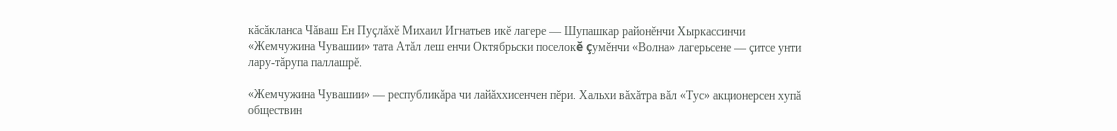кăсăкланса Чăваш Ен Пуçлăхĕ Михаил Игнатьев икĕ лагере — Шупашкар районĕнчи Хыркассинчи «Жемчужина Чувашии» тата Атăл леш енчи Октябрьски поселокĕ çумĕнчи «Волна» лагерьсене — çитсе унти лару-тăрупа паллашрĕ.

«Жемчужина Чувашии» — республикăра чи лайăххисенчен пĕри. Хальхи вăхăтра вăл «Тус» акционерсен хупă обществин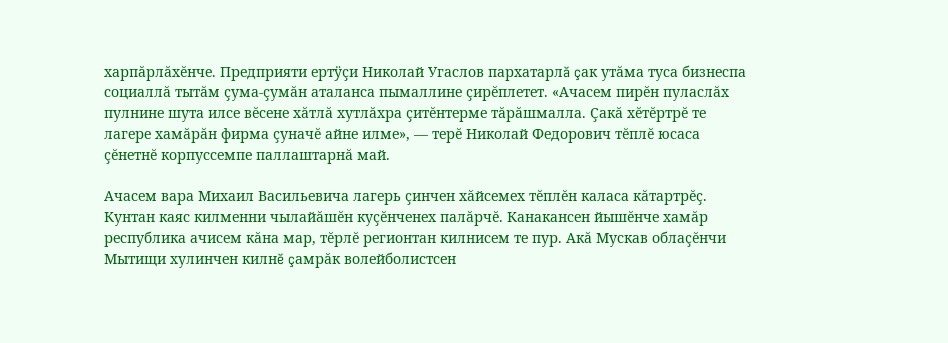харпăрлăхĕнче. Предприяти ертÿçи Николай Угаслов пархатарлă çак утăма туса бизнеспа социаллă тытăм çума-çумăн аталанса пымаллине çирĕплетет. «Ачасем пирĕн пуласлăх пулнине шута илсе вĕсене хăтлă хутлăхра çитĕнтерме тăрăшмалла. Çакă хĕтĕртрĕ те лагере хамăрăн фирма çуначĕ айне илме», — терĕ Николай Федорович тĕплĕ юсаса çĕнетнĕ корпуссемпе паллаштарнă май.

Ачасем вара Михаил Васильевича лагерь çинчен хăйсемех тĕплĕн каласа кăтартрĕç. Кунтан каяс килменни чылайăшĕн куçĕнченех палăрчĕ. Канакансен йышĕнче хамăр республика ачисем кăна мар, тĕрлĕ регионтан килнисем те пур. Акă Мускав облаçĕнчи Мытищи хулинчен килнĕ çамрăк волейболистсен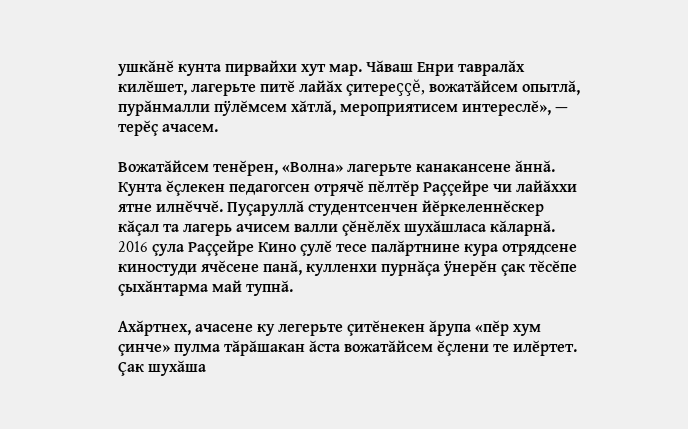ушкăнĕ кунта пирвайхи хут мар. Чăваш Енри тавралăх килĕшет, лагерьте питĕ лайăх çитереççĕ, вожатăйсем опытлă, пурăнмалли пÿлĕмсем хăтлă, мероприятисем интереслĕ», — терĕç ачасем.

Вожатăйсем тенĕрен, «Волна» лагерьте канакансене ăннă. Кунта ĕçлекен педагогсен отрячĕ пĕлтĕр Раççейре чи лайăххи ятне илнĕччĕ. Пуçаруллă студентсенчен йĕркеленнĕскер кăçал та лагерь ачисем валли çĕнĕлĕх шухăшласа кăларнă. 2016 çула Раççейре Кино çулĕ тесе палăртнине кура отрядсене киностуди ячĕсене панă, кулленхи пурнăçа ÿнерĕн çак тĕсĕпе çыхăнтарма май тупнă.

Ахăртнех, ачасене ку легерьте çитĕнекен ăрупа «пĕр хум çинче» пулма тăрăшакан ăста вожатăйсем ĕçлени те илĕртет. Çак шухăша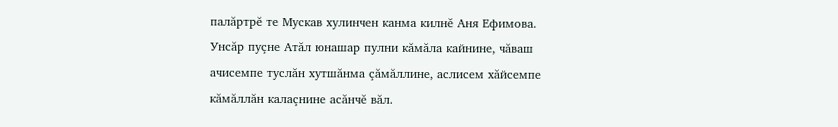палăртрĕ те Мускав хулинчен канма килнĕ Аня Ефимова. Унсăр пуçне Атăл юнашар пулни кăмăла кайнине, чăваш ачисемпе туслăн хутшăнма çăмăллине, аслисем хăйсемпе кăмăллăн калаçнине асăнчĕ вăл.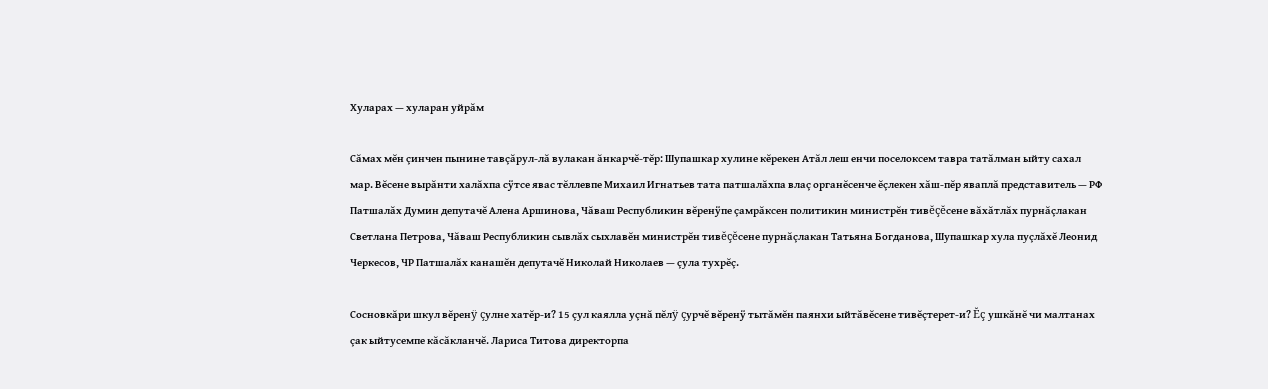Хуларах — хуларан уйрăм

Сăмах мĕн çинчен пынине тавçăрул-лă вулакан ăнкарчĕ-тĕр: Шупашкар хулине кĕрекен Атăл леш енчи поселоксем тавра татăлман ыйту сахал мар. Вĕсене вырăнти халăхпа сÿтсе явас тĕллевпе Михаил Игнатьев тата патшалăхпа влаç органĕсенче ĕçлекен хăш-пĕр яваплă представитель — РФ Патшалăх Думин депутачĕ Алена Аршинова, Чăваш Республикин вĕренÿпе çамрăксен политикин министрĕн тивĕçĕсене вăхăтлăх пурнăçлакан Светлана Петрова, Чăваш Республикин сывлăх сыхлавĕн министрĕн тивĕçĕсене пурнăçлакан Татьяна Богданова, Шупашкар хула пуçлăхĕ Леонид Черкесов, ЧР Патшалăх канашĕн депутачĕ Николай Николаев — çула тухрĕç.

Сосновкăри шкул вĕренÿ çулне хатĕр-и? 15 çул каялла уçнă пĕлÿ çурчĕ вĕренÿ тытăмĕн паянхи ыйтăвĕсене тивĕçтерет-и? Ĕç ушкăнĕ чи малтанах çак ыйтусемпе кăсăкланчĕ. Лариса Титова директорпа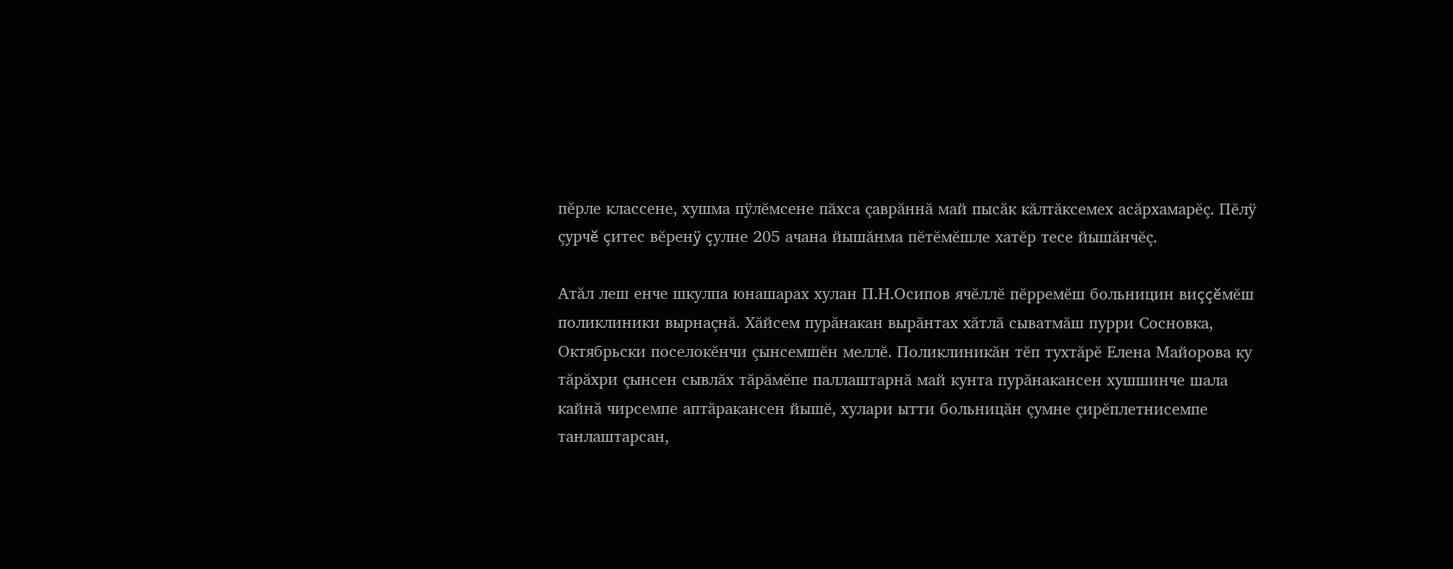пĕрле классене, хушма пÿлĕмсене пăхса çаврăннă май пысăк кăлтăксемех асăрхамарĕç. Пĕлÿ çурчĕ çитес вĕренÿ çулне 205 ачана йышăнма пĕтĕмĕшле хатĕр тесе йышăнчĕç.

Атăл леш енче шкулпа юнашарах хулан П.Н.Осипов ячĕллĕ пĕрремĕш больницин виççĕмĕш поликлиники вырнаçнă. Хăйсем пурăнакан вырăнтах хăтлă сыватмăш пурри Сосновка, Октябрьски поселокĕнчи çынсемшĕн меллĕ. Поликлиникăн тĕп тухтăрĕ Елена Майорова ку тăрăхри çынсен сывлăх тăрăмĕпе паллаштарнă май кунта пурăнакансен хушшинче шала кайнă чирсемпе аптăракансен йышĕ, хулари ытти больницăн çумне çирĕплетнисемпе танлаштарсан,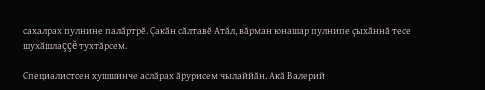сахалрах пулнине палăртрĕ. Çакăн сăлтавĕ Атăл, вăрман юнашар пулнипе çыхăннă тесе шухăшлаççĕ тухтăрсем.

Специалистсен хушшинче аслăрах ăрурисем чылаййăн. Акă Валерий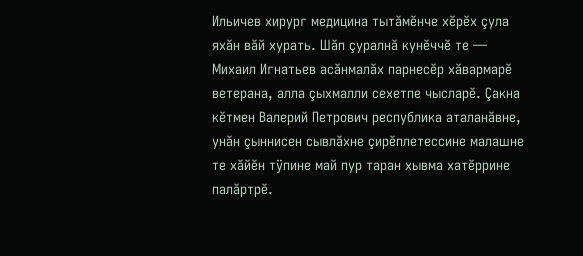Ильичев хирург медицина тытăмĕнче хĕрĕх çула яхăн вăй хурать. Шăп çуралнă кунĕччĕ те — Михаил Игнатьев асăнмалăх парнесĕр хăвармарĕ ветерана, алла çыхмалли сехетпе чысларĕ. Çакна кĕтмен Валерий Петрович республика аталанăвне, унăн çыннисен сывлăхне çирĕплетессине малашне те хăйĕн тÿпине май пур таран хывма хатĕррине палăртрĕ.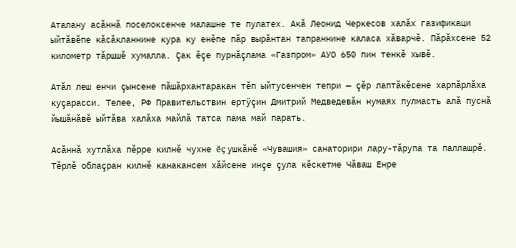Аталану асăннă поселоксенче малашне те пулатех. Акă Леонид Черкесов халăх газификаци ыйтăвĕпе кăсăкланнине кура ку енĕпе пăр вырăнтан тапраннине каласа хăварчĕ. Пăрăхсене 52 километр тăршшĕ хумалла. Çак ĕçе пурнăçлама «Газпром» АУО 650 пин тенкĕ хывĕ.

Атăл леш енчи çынсене пăшăрхантаракан тĕп ыйтусенчен тепри — çĕр лаптăкĕсене харпăрлăха куçарасси. Телее, РФ Правительствин ертÿçин Дмитрий Медведевăн нумаях пулмасть алă пуснă йышăнăвĕ ыйтăва халăха майлă татса пама май парать.

Асăннă хутлăха пĕрре килнĕ чухне ĕç ушкăнĕ «Чувашия» санаторири лару-тăрупа та паллашрĕ. Тĕрлĕ облаçран килнĕ канакансем хăйсене инçе çула кĕскетме Чăваш Енре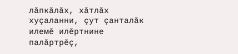лăпкăлăх, хăтлăх хуçаланни, çут çанталăк илемĕ илĕртнине палăртрĕç,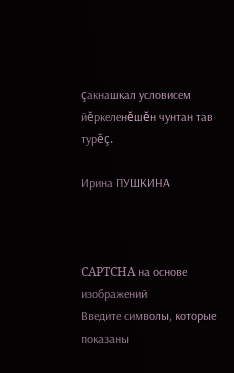çакнашкал условисем йĕркеленĕшĕн чунтан тав турĕç.

Ирина ПУШКИНА



CAPTCHA на основе изображений
Введите символы, которые показаны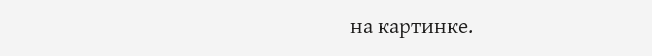на картинке.